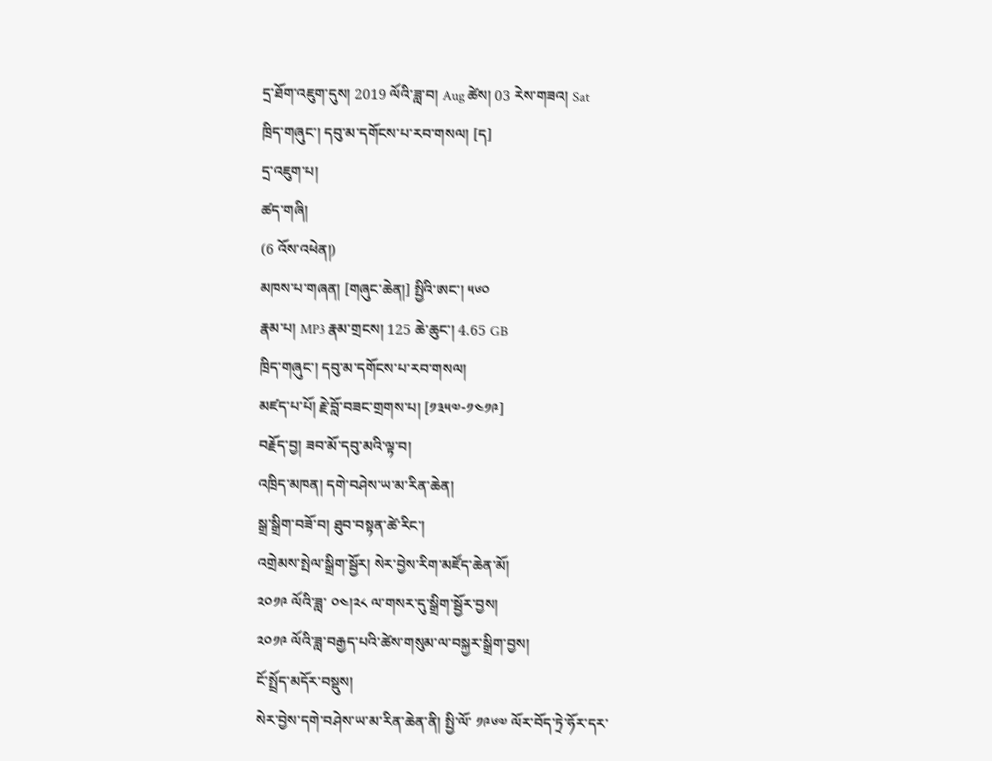དྲ་ཐོག་འཇུག་དུས། 2019 ལོའི་ཟླ་བ། Aug ཚེས། 03 རེས་གཟའ། Sat
ཁྲིད་གཞུང་། དབུ་མ་དགོངས་པ་རབ་གསལ། [ད]
དྲ་འཇུག་པ།
ཚད་གཞི།
(6 འོས་འཕེན།)
མཁས་པ་གཞན། [གཞུང་ཆེན།] སྤྱིའི་ཨང་། ༥༦༠
རྣམ་པ། MP3 རྣམ་གྲངས། 125 ཆེ་ཆུང་། 4.65 GB
ཁྲིད་གཞུང་། དབུ་མ་དགོངས་པ་རབ་གསལ།
མཛད་པ་པོ། རྗེ་བློ་བཟང་གྲགས་པ། [༡༣༥༧-༡༤༡༩]
བརྗོད་བྱ། ཟབ་མོ་དབུ་མའི་ལྟ་བ།
འཁྲིད་མཁན། དགེ་བཤེས་ཡ་མ་རིན་ཆེན།
སྒྲ་སྒྲིག་བཟོ་བ། ཐུབ་བསྟན་ཚེ་རིང་།
འགྲེམས་སྤེལ་སྒྲིག་སྦྱོར། སེར་བྱེས་རིག་མཛོད་ཆེན་མོ།
༢༠༡༩ ལོའི་ཟླ་ ༠༤།༢༨ ལ་གསར་དུ་སྒྲིག་སྦྱོར་བྱས།
༢༠༡༩ ལོའི་ཟླ་བརྒྱད་པའི་ཚེས་གསུམ་ལ་བསྐྱར་སྒྲིག་བྱས།
ངོ་སྤྲོད་མདོར་བསྡུས།
སེར་བྱེས་དགེ་བཤེས་ཡ་མ་རིན་ཆེན་ནི། སྤྱི་ལོ་ ༡༩༦༧ ལོར་བོད་ཏྲེ་ཧོར་དར་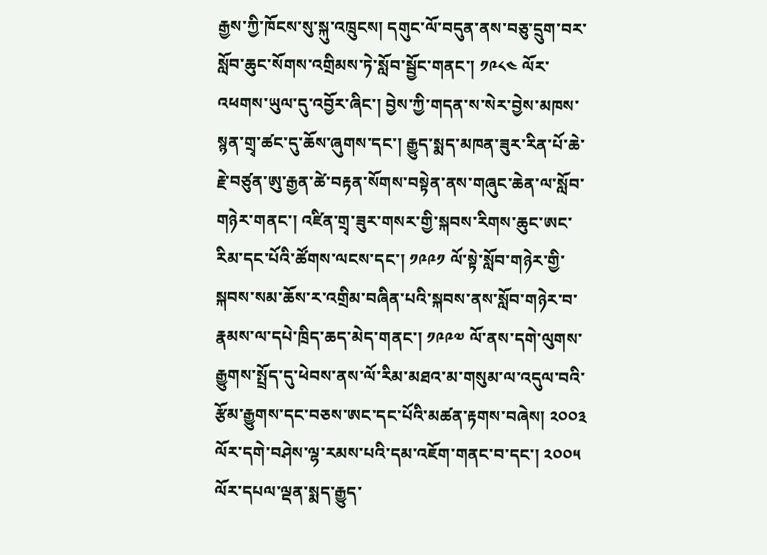རྒྱས་ཀྱི་ཁོངས་སུ་སྐུ་འཁྲུངས། དགུང་ལོ་བདུན་ནས་བཅུ་དྲུག་བར་སློབ་ཆུང་སོགས་འགྲིམས་ཏེ་སློབ་སྦྱོང་གནང་། ༡༩༨༤ ལོར་འཕགས་ཡུལ་དུ་འབྱོར་ཞིང་། བྱེས་ཀྱི་གདན་ས་སེར་བྱེས་མཁས་སྙན་གྲྭ་ཚང་དུ་ཆོས་ཞུགས་དང་། རྒྱུད་སྨད་མཁན་ཟུར་རིན་པོ་ཆེ་རྗེ་བཙུན་ཨུ་རྒྱན་ཚེ་བརྟན་སོགས་བསྟེན་ནས་གཞུང་ཆེན་ལ་སློབ་གཉེར་གནང་། འཛིན་གྲྭ་ཟུར་གསར་གྱི་སྐབས་རིགས་ཆུང་ཨང་རིམ་དང་པོའི་ཚོགས་ལངས་དང་། ༡༩༩༡ ལོ་སྟེ་སློབ་གཉེར་གྱི་སྐབས་སམ་ཆོས་ར་འགྲིམ་བཞིན་པའི་སྐབས་ནས་སློབ་གཉེར་བ་རྣམས་ལ་དཔེ་ཁྲིད་ཆད་མེད་གནང་། ༡༩༩༧ ལོ་ནས་དགེ་ལུགས་རྒྱུགས་སྤྲོད་དུ་ཕེབས་ནས་ལོ་རིམ་མཐའ་མ་གསུམ་ལ་འདུལ་བའི་རྩོམ་རྒྱུགས་དང་བཅས་ཨང་དང་པོའི་མཚན་རྟགས་བཞེས། ༢༠༠༣ ལོར་དགེ་བཤེས་ལྷ་རམས་པའི་དམ་འཇོག་གནང་བ་དང་། ༢༠༠༥ ལོར་དཔལ་ལྡན་སྨད་རྒྱུད་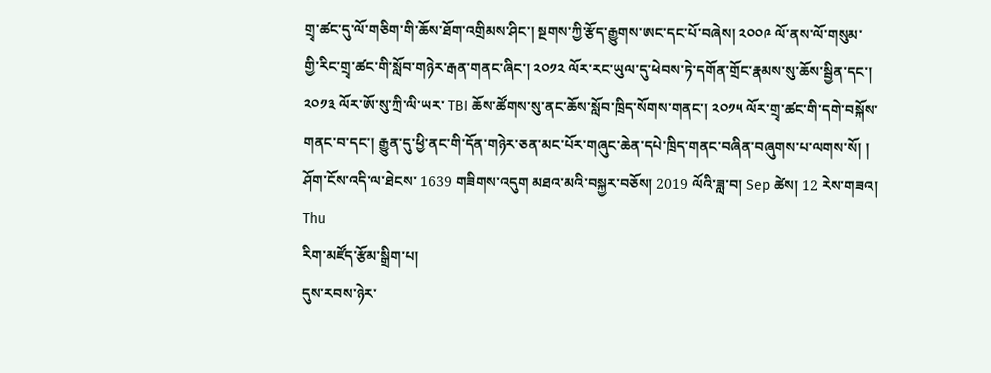གྲྭ་ཚང་དུ་ལོ་གཅིག་གི་ཆོས་ཐོག་འགྲིམས་ཤིང་། སྔགས་ཀྱི་རྩོད་རྒྱུགས་ཨང་དང་པོ་བཞེས། ༢༠༠༩ ལོ་ནས་ལོ་གསུམ་གྱི་རིང་གྲྭ་ཚང་གི་སློབ་གཉེར་རྒན་གནང་ཞིང་། ༢༠༡༢ ལོར་རང་ཡུལ་དུ་ཕེབས་ཏེ་དགོན་གྲོང་རྣམས་སུ་ཆོས་སྦྱིན་དང་། ༢༠༡༣ ལོར་ཨོ་སུ་ཀྲི་ལི་ཡར་ TBI ཆོས་ཚོགས་སུ་ནང་ཆོས་སློབ་ཁྲིད་སོགས་གནང་། ༢༠༡༥ ལོར་གྲྭ་ཚང་གི་དགེ་བསྐོས་གནང་བ་དང་། རྒྱུན་དུ་ཕྱི་ནང་གི་དོན་གཉེར་ཅན་མང་པོར་གཞུང་ཆེན་དཔེ་ཁྲིད་གནང་བཞིན་བཞུགས་པ་ལགས་སོ། །
ཤོག་ངོས་འདི་ལ་ཐེངས་ 1639 གཟིགས་འདུག མཐའ་མའི་བསྐྱར་བཅོས། 2019 ལོའི་ཟླ་བ། Sep ཚེས། 12 རེས་གཟའ། Thu
རིག་མཛོད་རྩོམ་སྒྲིག་པ།
དུས་རབས་ཉེར་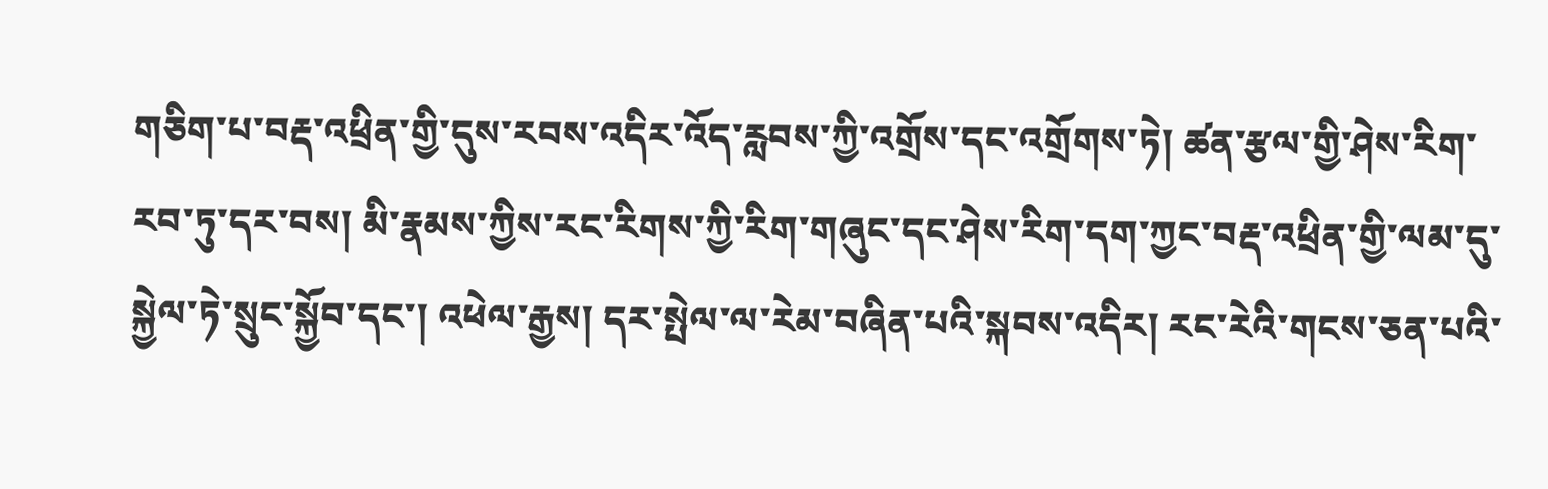གཅིག་པ་བརྡ་འཕྲིན་གྱི་དུས་རབས་འདིར་འོད་རླབས་ཀྱི་འགྲོས་དང་འགྲོགས་ཏེ། ཚན་རྩལ་གྱི་ཤེས་རིག་རབ་ཏུ་དར་བས། མི་རྣམས་ཀྱིས་རང་རིགས་ཀྱི་རིག་གཞུང་དང་ཤེས་རིག་དག་ཀྱང་བརྡ་འཕྲིན་གྱི་ལམ་དུ་སྐྱེལ་ཏེ་སྲུང་སྐྱོབ་དང་། འཕེལ་རྒྱས། དར་སྤེལ་ལ་རེམ་བཞིན་པའི་སྐབས་འདིར། རང་རེའི་གངས་ཅན་པའི་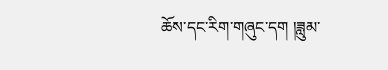ཆོས་དང་རིག་གཞུང་དག །ཟླུམ་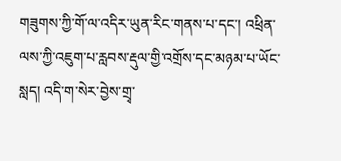གཟུགས་ཀྱི་གོ་ལ་འདིར་ཡུན་རིང་གནས་པ་དང་། འཕྲིན་ལས་ཀྱི་འཇུག་པ་རླབས་རྡུལ་གྱི་འགྲོས་དང་མཉམ་པ་ཡོང་སླད། འདི་ག་སེར་བྱེས་གྲྭ་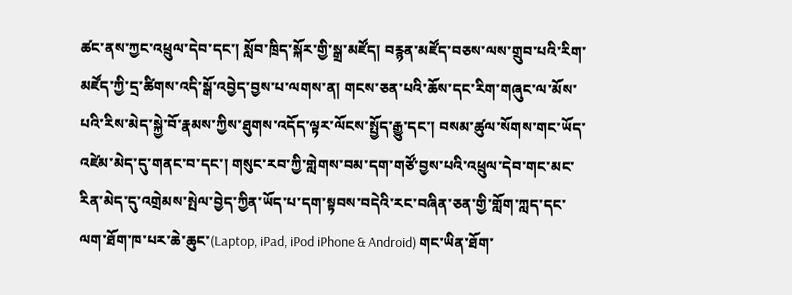ཚང་ནས་ཀྱང་འཕྲུལ་དེབ་དང་། སློབ་ཁྲིད་སྐོར་གྱི་སྒྲ་མཛོད། བརྙན་མཛོད་བཅས་ལས་གྲུབ་པའི་རིག་མཛོད་ཀྱི་དྲ་ཚིགས་འདི་སྒོ་འབྱེད་བྱས་པ་ལགས་ན། གངས་ཅན་པའི་ཆོས་དང་རིག་གཞུང་ལ་མོས་པའི་རིས་མེད་སྐྱེ་བོ་རྣམས་ཀྱིས་ཐུགས་འདོད་ལྟར་ལོངས་སྤྱོད་རྒྱུ་དང་། བསམ་ཚུལ་སོགས་གང་ཡོད་འཛེམ་མེད་དུ་གནང་བ་དང་། གསུང་རབ་ཀྱི་གླེགས་བམ་དག་གཙོ་བྱས་པའི་འཕྲུལ་དེབ་གང་མང་རིན་མེད་དུ་འགྲེམས་སྤེལ་བྱེད་ཀྱིན་ཡོད་པ་དག་སྟབས་བདེའི་རང་བཞིན་ཅན་གྱི་གློག་ཀླད་དང་ལག་ཐོག་ཁ་པར་ཆེ་ཆུང་(Laptop, iPad, iPod iPhone & Android) གང་ཡིན་ཐོག་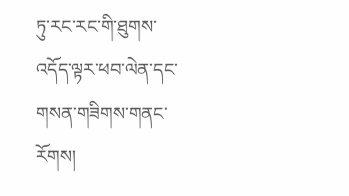ཏུ་རང་རང་གི་ཐུགས་འདོད་ལྟར་ཕབ་ལེན་དང་གསན་གཟིགས་གནང་རོགས།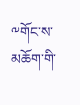༸གོང་ས་མཆོག་གི་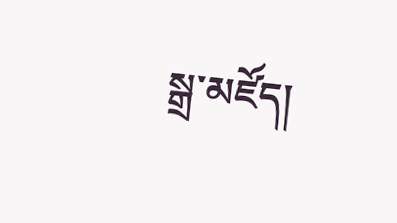སྒྲ་མཛོད།